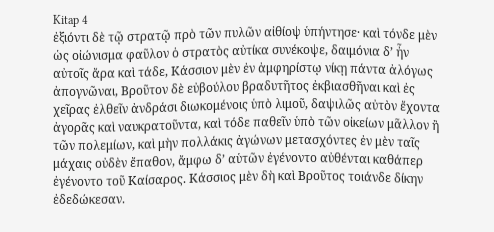Kitap 4
ἐξιόντι δὲ τῷ στρατῷ πρὸ τῶν πυλῶν αἰθίοψ ὑπήντησε· καὶ τόνδε μὲν ὡς οἰώνισμα φαῦλον ὁ στρατὸς αὐτίκα συνέκοψε, δαιμόνια δʼ ἦν αὐτοῖς ἄρα καὶ τάδε, Κάσσιον μὲν ἐν ἀμφηρίστῳ νίκῃ πάντα ἀλόγως ἀπογνῶναι, Βροῦτον δὲ εὐβούλου βραδυτῆτος ἐκβιασθῆναι καὶ ἐς χεῖρας ἐλθεῖν ἀνδράσι διωκομένοις ὑπὸ λιμοῦ, δαψιλῶς αὐτὸν ἔχοντα ἀγορᾶς καὶ ναυκρατοῦντα, καὶ τόδε παθεῖν ὑπὸ τῶν οἰκείων μᾶλλον ἢ τῶν πολεμίων, καὶ μὴν πολλάκις ἀγώνων μετασχόντες ἐν μὲν ταῖς μάχαις οὐδὲν ἔπαθον, ἄμφω δʼ αὑτῶν ἐγένοντο αὐθένται καθάπερ ἐγένοντο τοῦ Καίσαρος. Κάσσιος μὲν δὴ καὶ Βροῦτος τοιάνδε δίκην ἐδεδώκεσαν.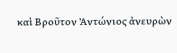καὶ Βροῦτον Ἀντώνιος ἀνευρὼν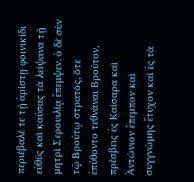περιέβαλέ τε τῇ ἀρίστῃ φοινικίδι εὐθὺς καὶ καύσας τὰ λείψανα τῇ μητρὶ Σερουιλίᾳ ἔπεμψεν. ὁ δὲ σὺν τῷ Βρούτῳ στρατός, ὅτε ἐπύθοντο τεθνάναι Βροῦτον, πρέσβεις ἐς Καίσαρα καὶ Ἀντώνιον ἔπεμπον καὶ συγγνώμης ἔτυχον καὶ ἐς τὰ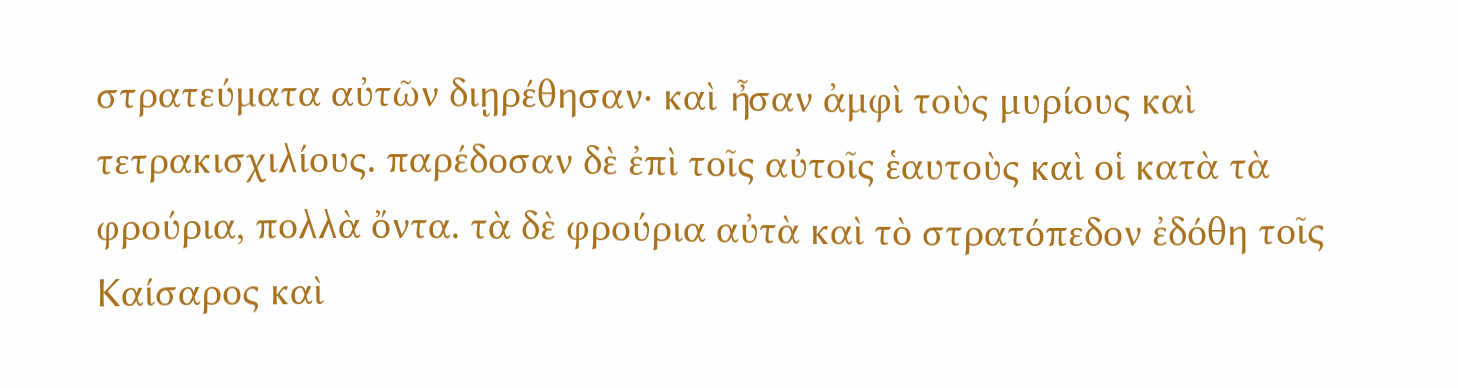στρατεύματα αὐτῶν διῃρέθησαν· καὶ ἦσαν ἀμφὶ τοὺς μυρίους καὶ τετρακισχιλίους. παρέδοσαν δὲ ἐπὶ τοῖς αὐτοῖς ἑαυτοὺς καὶ οἱ κατὰ τὰ φρούρια, πολλὰ ὄντα. τὰ δὲ φρούρια αὐτὰ καὶ τὸ στρατόπεδον ἐδόθη τοῖς Καίσαρος καὶ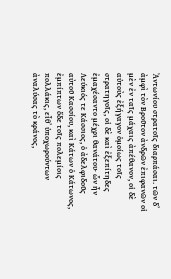Ἀντωνίου στρατοῖς διαρπάσαι. τῶν δʼ ἀμφὶ τὸν Βροῦτον ἀνδρῶν ἐπιφανῶν οἱ μὲν ἐν ταῖς μάχαις ἀπέθανον, οἱ δὲ αὑτοὺς ἐξήγαγον ὁμοίως τοῖς στρατηγοῖς, οἱ δὲ καὶ ἐξεπίτηδες ἐμαχέσαντο μέχρι θανάτου· ὧν ἦν Λεύκιός τε Κάσσιος, ὁ ἀδελφιδοῦς αὐτοῦ Κασσίου, καὶ Κάτων ὁ Κάτωνος, ἐμπίπτων ὅδε τοῖς πολεμίοις πολλάκις, εἶθʼ ὑποχωρούντων ἀναλύσας τὸ κράνος,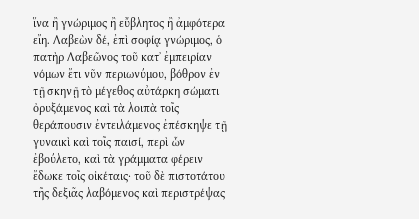ἵνα ἢ γνώριμος ἢ εὔβλητος ἢ ἀμφότερα εἴη. Λαβεὼν δέ, ἐπὶ σοφίᾳ γνώριμος, ὁ πατὴρ Λαβεῶνος τοῦ κατʼ ἐμπειρίαν νόμων ἔτι νῦν περιωνύμου, βόθρον ἐν τῇ σκηνῇ τὸ μέγεθος αὐτάρκη σώματι ὀρυξάμενος καὶ τὰ λοιπὰ τοῖς θεράπουσιν ἐντειλάμενος ἐπέσκηψε τῇ γυναικὶ καὶ τοῖς παισί, περὶ ὧν ἐβούλετο, καὶ τὰ γράμματα φέρειν ἔδωκε τοῖς οἰκέταις· τοῦ δὲ πιστοτάτου τῆς δεξιᾶς λαβόμενος καὶ περιστρέψας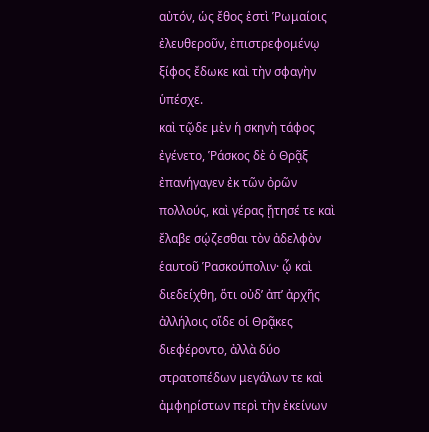αὐτόν, ὡς ἔθος ἐστὶ Ῥωμαίοις ἐλευθεροῦν, ἐπιστρεφομένῳ ξίφος ἔδωκε καὶ τὴν σφαγὴν ὑπέσχε.
καὶ τῷδε μὲν ἡ σκηνὴ τάφος ἐγένετο, Ῥάσκος δὲ ὁ Θρᾷξ ἐπανήγαγεν ἐκ τῶν ὀρῶν πολλούς, καὶ γέρας ᾔτησέ τε καὶ ἔλαβε σῴζεσθαι τὸν ἀδελφὸν ἑαυτοῦ Ῥασκούπολιν· ᾧ καὶ διεδείχθη, ὅτι οὐδʼ ἀπʼ ἀρχῆς ἀλλήλοις οἵδε οἱ Θρᾷκες διεφέροντο, ἀλλὰ δύο στρατοπέδων μεγάλων τε καὶ ἀμφηρίστων περὶ τὴν ἐκείνων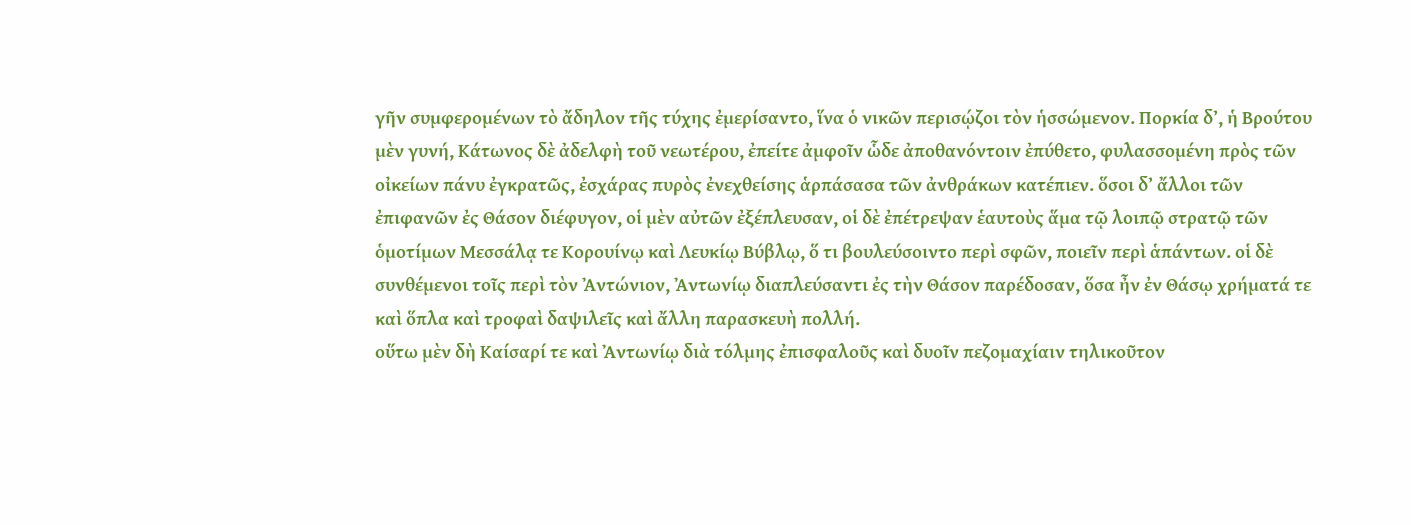γῆν συμφερομένων τὸ ἄδηλον τῆς τύχης ἐμερίσαντο, ἵνα ὁ νικῶν περισῴζοι τὸν ἡσσώμενον. Πορκία δʼ, ἡ Βρούτου μὲν γυνή, Κάτωνος δὲ ἀδελφὴ τοῦ νεωτέρου, ἐπείτε ἀμφοῖν ὧδε ἀποθανόντοιν ἐπύθετο, φυλασσομένη πρὸς τῶν οἰκείων πάνυ ἐγκρατῶς, ἐσχάρας πυρὸς ἐνεχθείσης ἁρπάσασα τῶν ἀνθράκων κατέπιεν. ὅσοι δʼ ἄλλοι τῶν ἐπιφανῶν ἐς Θάσον διέφυγον, οἱ μὲν αὐτῶν ἐξέπλευσαν, οἱ δὲ ἐπέτρεψαν ἑαυτοὺς ἅμα τῷ λοιπῷ στρατῷ τῶν ὁμοτίμων Μεσσάλᾳ τε Κορουίνῳ καὶ Λευκίῳ Βύβλῳ, ὅ τι βουλεύσοιντο περὶ σφῶν, ποιεῖν περὶ ἁπάντων. οἱ δὲ συνθέμενοι τοῖς περὶ τὸν Ἀντώνιον, Ἀντωνίῳ διαπλεύσαντι ἐς τὴν Θάσον παρέδοσαν, ὅσα ἦν ἐν Θάσῳ χρήματά τε καὶ ὅπλα καὶ τροφαὶ δαψιλεῖς καὶ ἄλλη παρασκευὴ πολλή.
οὕτω μὲν δὴ Καίσαρί τε καὶ Ἀντωνίῳ διὰ τόλμης ἐπισφαλοῦς καὶ δυοῖν πεζομαχίαιν τηλικοῦτον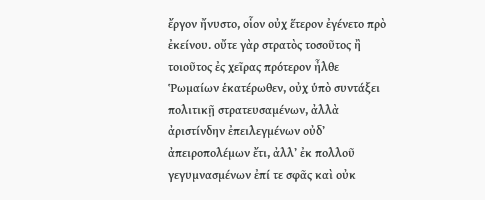ἔργον ἤνυστο, οἷον οὐχ ἕτερον ἐγένετο πρὸ ἐκείνου. οὔτε γὰρ στρατὸς τοσοῦτος ἢ τοιοῦτος ἐς χεῖρας πρότερον ἦλθε Ῥωμαίων ἑκατέρωθεν, οὐχ ὑπὸ συντάξει πολιτικῇ στρατευσαμένων, ἀλλὰ ἀριστίνδην ἐπειλεγμένων οὐδʼ ἀπειροπολέμων ἔτι, ἀλλʼ ἐκ πολλοῦ γεγυμνασμένων ἐπί τε σφᾶς καὶ οὐκ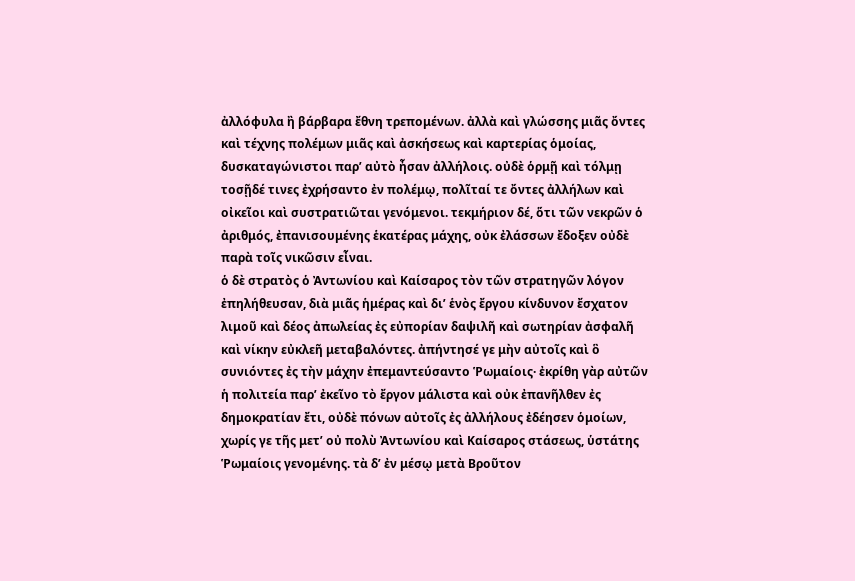ἀλλόφυλα ἢ βάρβαρα ἔθνη τρεπομένων. ἀλλὰ καὶ γλώσσης μιᾶς ὄντες καὶ τέχνης πολέμων μιᾶς καὶ ἀσκήσεως καὶ καρτερίας ὁμοίας, δυσκαταγώνιστοι παρʼ αὐτὸ ἦσαν ἀλλήλοις. οὐδὲ ὁρμῇ καὶ τόλμῃ τοσῇδέ τινες ἐχρήσαντο ἐν πολέμῳ, πολῖταί τε ὄντες ἀλλήλων καὶ οἰκεῖοι καὶ συστρατιῶται γενόμενοι. τεκμήριον δέ, ὅτι τῶν νεκρῶν ὁ ἀριθμός, ἐπανισουμένης ἑκατέρας μάχης, οὐκ ἐλάσσων ἔδοξεν οὐδὲ παρὰ τοῖς νικῶσιν εἶναι.
ὁ δὲ στρατὸς ὁ Ἀντωνίου καὶ Καίσαρος τὸν τῶν στρατηγῶν λόγον ἐπηλήθευσαν, διὰ μιᾶς ἡμέρας καὶ διʼ ἑνὸς ἔργου κίνδυνον ἔσχατον λιμοῦ καὶ δέος ἀπωλείας ἐς εὐπορίαν δαψιλῆ καὶ σωτηρίαν ἀσφαλῆ καὶ νίκην εὐκλεῆ μεταβαλόντες. ἀπήντησέ γε μὴν αὐτοῖς καὶ ὃ συνιόντες ἐς τὴν μάχην ἐπεμαντεύσαντο Ῥωμαίοις· ἐκρίθη γὰρ αὐτῶν ἡ πολιτεία παρʼ ἐκεῖνο τὸ ἔργον μάλιστα καὶ οὐκ ἐπανῆλθεν ἐς δημοκρατίαν ἔτι, οὐδὲ πόνων αὐτοῖς ἐς ἀλλήλους ἐδέησεν ὁμοίων, χωρίς γε τῆς μετʼ οὐ πολὺ Ἀντωνίου καὶ Καίσαρος στάσεως, ὑστάτης Ῥωμαίοις γενομένης. τὰ δʼ ἐν μέσῳ μετὰ Βροῦτον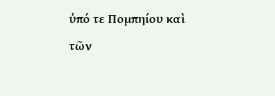ὑπό τε Πομπηίου καὶ τῶν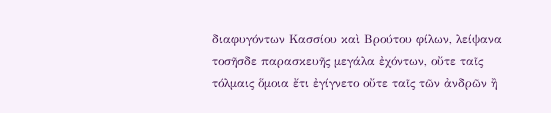διαφυγόντων Κασσίου καὶ Βρούτου φίλων, λείψανα τοσῆσδε παρασκευῆς μεγάλα ἐχόντων, οὔτε ταῖς τόλμαις ὅμοια ἔτι ἐγίγνετο οὔτε ταῖς τῶν ἀνδρῶν ἢ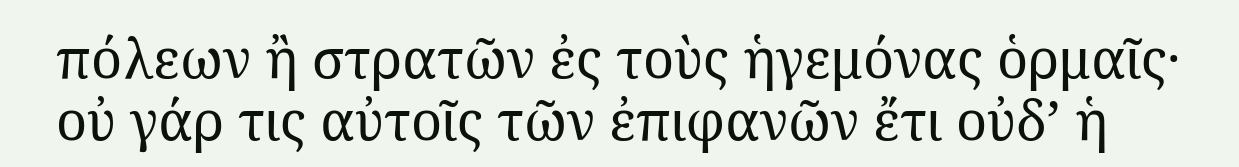πόλεων ἢ στρατῶν ἐς τοὺς ἡγεμόνας ὁρμαῖς· οὐ γάρ τις αὐτοῖς τῶν ἐπιφανῶν ἔτι οὐδʼ ἡ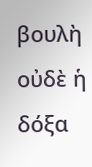βουλὴ οὐδὲ ἡ δόξα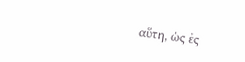αὕτη, ὡς ἐς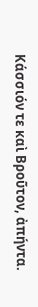Κάσσιόν τε καὶ Βροῦτον, ἀπήντα.